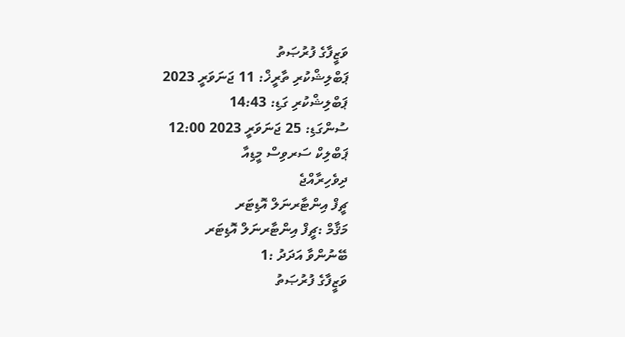ވަޒީފާގެ ފުރުޞަތު
ޕަބްލިޝްކުރި ތާރީޚް: 11 ޖަނަވަރީ 2023
ޕަބްލިޝްކުރި ގަޑި: 14:43
ސުންގަޑި: 25 ޖަނަވަރީ 2023 12:00
ޕަބްލިކް ސަރވިސް މީޑިއާ
ދިވެހިރާއްޖެ
ޗީފް އިންޓާރނަލް އޮޑިޓަރ
މަޤާމް :ޗީފް އިންޓާރނަލް އޮޑިޓަރ
ބޭނުންވާ އަދަދު :1
ވަޒީފާގެ ފުރުޞަތު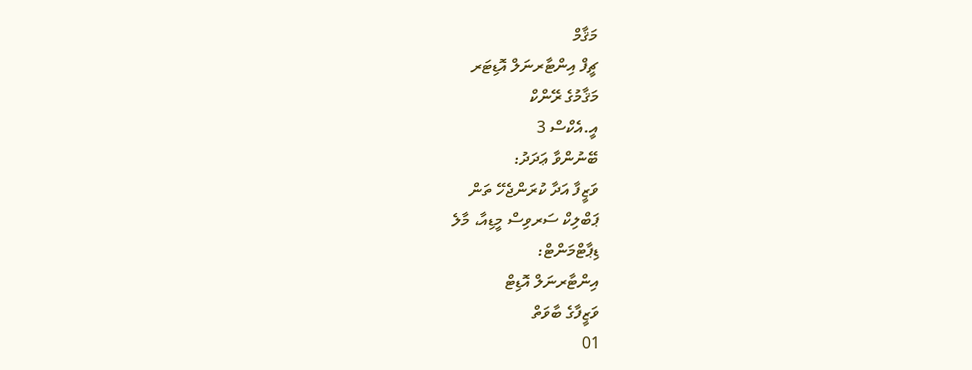މަޤާމް
ޗީފް އިންޓާރނަލް އޮޑިޓަރ
މަޤާމުގެ ރޭންކް
އީ.އެކްސް 3
ބޭނުންވާ ޢަދަދު:
ވަޒީފާ އަދާ ކުރަންޖެހޭ ތަން
ޕަބްލިކް ސަރވިސް މީޑިއާ، މާލެ
ޑިޕާޓްމަންޓް:
އިންޓާރނަލް އޮޑިޓް
ވަޒީފާގެ ބާވަތް
01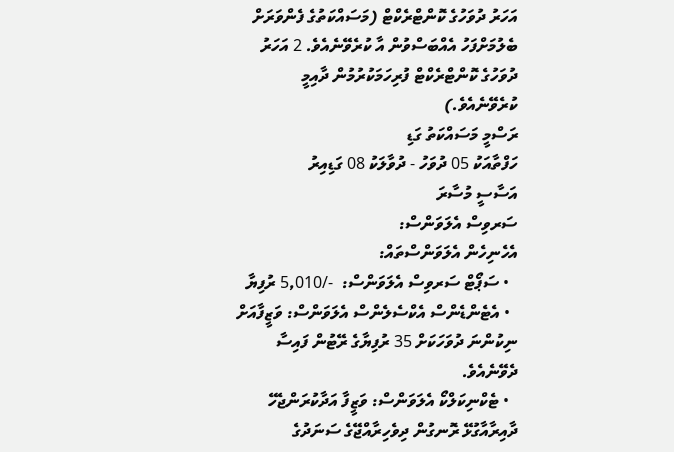އަހަރު ދުވަހުގެ ކޮންޓްރެކްޓް (މަސައްކަތުގެ ފެންވަރަށް ބެލުމަށްފަހު އެއްބަސްވުން އާ ކުރެވޭނެއެވެ. 2 އަހަރު ދުވަހުގެ ކޮންޓްރެކްޓް ފުރިހަމަކުރުމުން ދާއިމީ ކުރެވޭނެއެވެ.)
ރަސްމީ މަސައްކަތު ގަޑި
ހަފްތާއަކު 05 ދުވަހު - ދުވާލަކު 08 ގަޑިއިރު
އަސާސީ މުސާރަ
ސަރވިސް އެލަވަންސް:
އެހެނިހެން އެލަވަންސްތައް:
  • ސަޕޯޓް ސަރވިސް އެލަވަންސް:  -/5,010 ރުފިޔާ
  • އެޓެންޑެންސް އެކްސެލެންސް އެލަވަންސް: ވަޒީފާއަށް ނިކުންނަ ދުވަހަކަށް 35 ރުފިޔާގެ ރޭޓުން ފައިސާ ދެވޭނެއެވެ.
  • ޓެކްނިކަލްކޯ އެލަވަންސް: ވަޒީފާ އަދާކުރަންޖެހޭ ދާއިރާއާގުޅޭ ރޮނގުން ދިވެހިރާއްޖޭގެ ސަނަދުގެ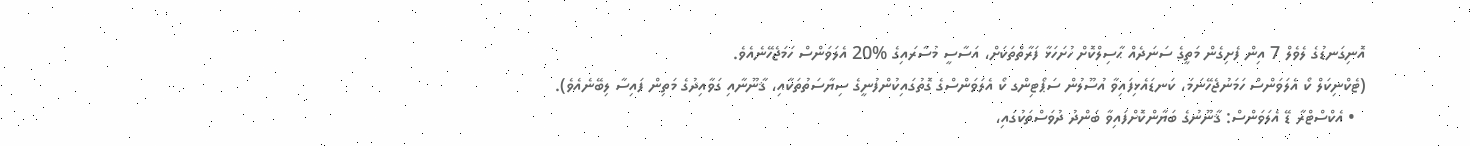އޮނިގަނޑުގެ ލެވެލް 7 އިން ފެށިގެން މަތީގެ ސަނަދެއް ޙާސިލްކޮށް ހުށަހަޅާ ފަރާތްތަކަށް، އަސާސީ މުސާރައިގެ %20 އެލަވަންސް ހަމަޖެހޭނެއެވެ.
(ޓެކްނިކަލް ކޯ އެލަވަންސް ހަމަނުޖެހޭނަމަ، ކަނޑައެޅިފައިވާ އުސޫލުން ސަޕޯޓިންގ ކޯ އެލަވަންސްގެ ގޮތުގައިކުންފުނީގެ ސިޔާސަތުތަކާއި، ޤާނޫނާއި ގަވާއިދުގެ މަތިން ފައިސާ ލިބޭނެއެވެ).
  • އެކްސްޓްރާ ޑޭ އެލަވަންސް: ޤާނޫނުގެ ބަޔާންކޮށްފައިވާ ބަންދު ދުވަސްތަކުގައި،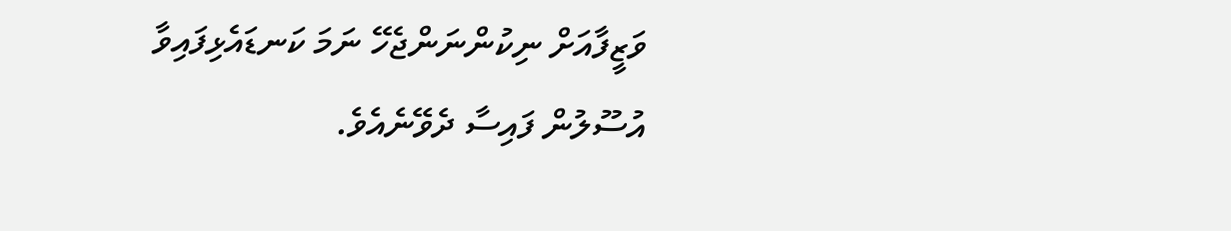ވަޒީފާއަށް ނިކުންނަންޖެހޭ ނަމަ ކަނޑައެޅިފައިވާ އުސޫލުން ފައިސާ ދެވޭނެއެވެ.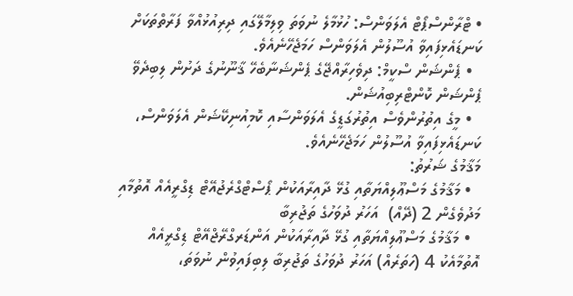• ޓްރާންސްޕޯޓް އެލަވަންސް: ހުޅުމާލެ ނުވަތަ ވިލިމާލޭގައި ދިރިއުޅުއްވާ ފަރާތްތަކަށް ކަނޑައެޅިފައިވާ އުސޫލުން އެލަވަންސް ހަމަޖެހޭނެއެވެ.
  • ޕެންޝަން ސްކީމް: ދިވެހިރާއްޖޭގެ ޕެންޝަނާބެހޭ ޤާނޫނުގެ ދަށުން ލިބިދެވޭ ޕެންޝަން ކޮންޓްރިބިއުޝަން.
  • މީގެ އިތުރުންވެސް އިތުރުގަޑީގެ އެލަވަންސާއި ކޮމިއުނިކޭޝަން އެލަވަންސް، ކަނޑައެޅިފައިވާ އުސޫލުން ހަމަޖެހޭނެއެވެ.
މަޤާމުގެ ޝަރުތު:
  • މަޤާމުގެ މަސްޢޫލިއްޔަތާއި ގުޅޭ ދާއިރާއަކުން ޕޯސްޓްގްރެޖުއޭޓް ޑިގްރީއެއް އޮތުމާއި މަދުވެގެން 2 (ދޭއް)  އަހަރު ދުވަހުގެ ތަޖުރިބާ
  • މަޤާމުގެ މަސްޢޫލިއްޔަތާއި ގުޅޭ ދާއިރާއަކުން އަންޑަރގްރޭޖްއޭޓް ޑިގްރީއެއް އޮތުމާއެކު 4 (ހަތަރެއް) އަހަރު ދުވަހުގެ ތަޖުރިބާ ލިބިފައިވުން ނުވަތަ،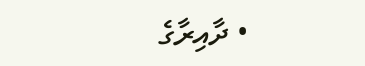• ދާއިރާގެ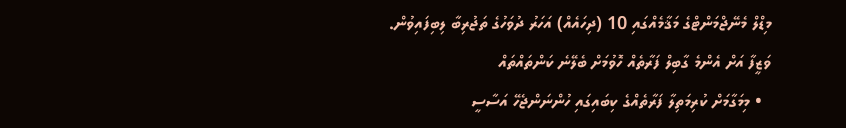މިޑްލް މެނޭޖްމަންޓްގެ މަޤާމެއްގައި 10 (ދިހައެއް) އަހަރު ދުވަހުގެ ތަޖުރިބާ ލިބިފައިވުން.
ވަޒީފާ އަށް އެންމެ ގާބިލް ފަރާތެއް ހޮވުމަށް ބެލޭނެ ކަންތައްތައް
  • މިމަގާމަށް ކުރިމަތިލާ ފަރާތެއްގެ ކިބައިގައި ހުންނަންޖެހޭ އަސާސީ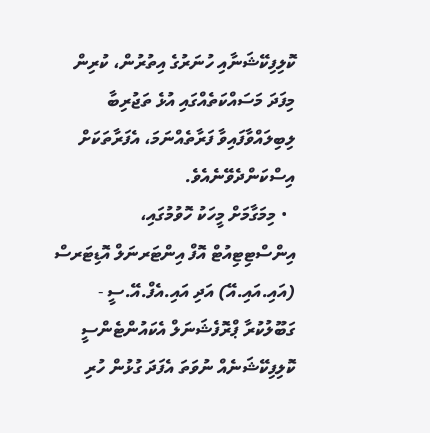ކޮލިފިކޭޝަނާއި ހުނަރުގެ އިތުރުން، ކުރިން މިފަދަ މަސައްކަތެއްގައި އުޅެ ތަޖުރިބާ ލިބިލައްވާފައިވާ ފަރާތެއްނަމަ، އެފަރާތަކަށް އިސްކަންދެވޭނެއެވެ.
  • މިމަގާމަށް މީހަކު ހޮވުމުގައި، އިންސްޓިޓިއުޓް އޮފް އިންޓަރނަލް އޮޑިޓަރސް (އައި.އައި.އޭ) އަދި އައި.އެފް.އޭ.ސީ - ގަބޫލުކުރާ ޕްރޮފެޝަނަލް އެކައުންޓެންސީ ކޮލިފިކޭޝަނެއް ނުވަތަ އެފަދަ ގުޅުން ހުރި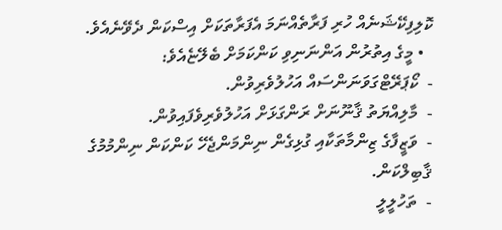ކޮލިފިކޭޝަނެއް ހުރި ފަރާތެއްނަމަ އެފަރާތަކަށް އިސްކަން ދެވޭނެއެވެ.
  • މީގެ އިތުރުން އަންނަނިވި ކަންކަމަށް ބެލޭޏެއެވެ:
-  ކޯޕަރޭޓްގަވަނަންސައް އަހުލުވެރިވުން.
-  މާލިއްޔަތު ޤާނޫނަށް ރަންގަޅަށް އަހުލުވެރިވެފައިވުން.
-  ވަޒީފާގެ ޒިންމާތަކާއި ގުޅިގެން ނިންމަންޖެހޭ ކަންކަން ނިންމުމުގެ ޤާބިލްކަން.
-  ތަހުލީލީ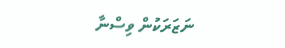ނަޒަރަކުން ވިސްނާ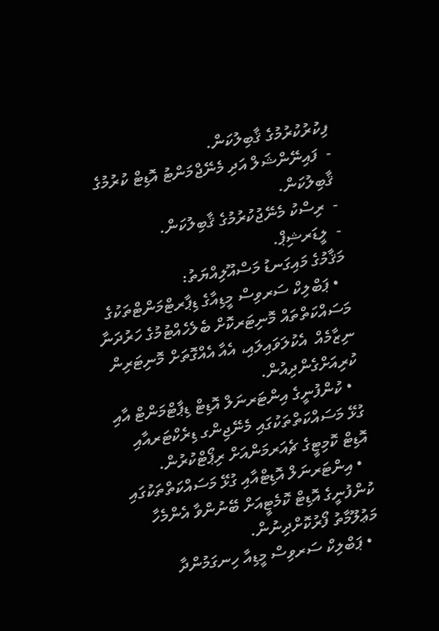ފިކުރުކުރުމުގެ ޤާބިލުކަން.
-  ފައިނޭންޝަލް އަދި މެނޭޖްމަންޓު އޮޑިޓް ކުރުމުގެ ޤާބިލުކަން.
-  ރިސްކު މެނޭޖުކުރުމުގެ ޤާބިލުކަން.
-  ލީޑަރޝިޕް.
މަޤާމުގެ މައިގަނޑު މަސްއޫލިއްޔަތު:
  • ޕަބްލިކް ސަރވިސް މީޑިއާގެ ޑިޕާރޓްމަންޓްތަކުގެ މަސައްކަތްތައް މޮނިޓަރކޮށް ބެލެހެއްޓުމުގެ ހަރުދަނާ ނިޒާމެއް  އެކުލަވައިލައި، އެއާ އެއްގޮތަށް މޮނިޓަރިން ކުރިއަށްގެންދިއުން.
  • ކުންފުނީގެ އިންޓަރނަލް އޮޑިޓް ޑިޕާޓްމަންޓް އާއި ގުޅޭ މަސައްކަތްތަކުގައި މެނޭޖިންގ ޑިރެކްޓަރއާއި އޮޑިޓް ކޮމިޓީގެ ޗެއަރމަންއަށް ރިޕޯޓްކުރުން.
  • އިންޓަރނަލް އޮޑިޓްއާއި ގުޅޭ މަސައްކަތްތަކުގައި ކުންފުނީގެ އޮޑިޓް ކޮމެޓީއަށް ބޭނުންވާ އެންމެހާ މަޢުލޫމާތު ފޯރުކޮށްދިނުން.
  • ޕަބްލިކް ސަރވިސް މީޑިއާ ހިނގަމުންދާ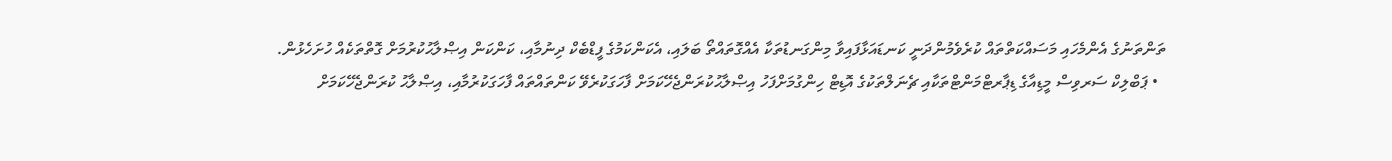ތަންތަނުގެ އެންމެހައި މަސައްކަތްތައް ކުރެވެމުންދަނީ ކަނޑައަޅާފައިވާ މިންގަނޑުތަކާ އެއްގޮތައްތޯ ބަލައި، އެކަންކަމުގެ ފީޑްބެކް ދިނުމާއި، ކަންކަން އިޞްލާޙުކުރުމަށް ގޮތްތަކެއް ހުށަހެޅުން.
  • ޕަބްލިކް ސަރވިސް މީޑިއާގެ ޑިޕާރޓްމަންޓްތަކާއި ޗެނަލްތަކުގެ އޮޑިޓް ހިންގުމަށްފަހު އިޞްލާޙުކުރަންޖެހޭކަމަށް ފާހަގަކުރެވޭ ކަންތައްތައް ފާހަގަކުރުމާއި، އިޞްލާޙު ކުރަންޖެހޭކަމަށް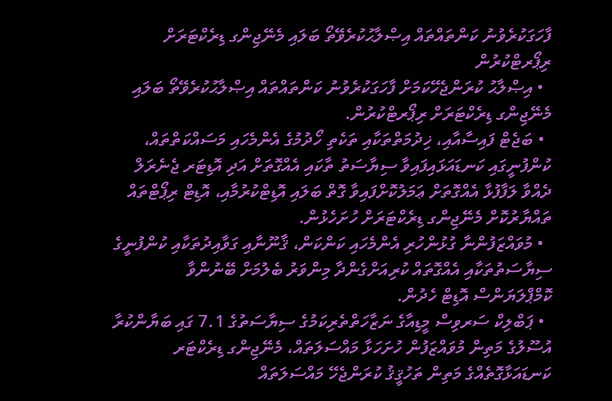ފާހަގަކުރެވުނު ކަންތައްތައް އިޞްލާޙުކުރެވޭތޯ ބަލައި މެނޭޖިންގ ޑިރެކްޓަރަށް ރިޕޯރޓްކުރުން
  • އިޞްލާޙު ކުރަންޖެހޭކަމަށް ފާހަގަކުރެވުނު ކަންތައްތައް އިޞްލާޙުކުރެވޭތޯ ބަލައި މެނޭޖިންގ ޑިރެކްޓަރަށް ރިޕޯރޓްކުރުން.
  • ބަޖެޓް ފައިސާއާއި، ޚިދުމަތްތަކާއި ތަކެތި ހޯދުމުގެ އެންމެހައި މަސައްކަތްތައް، ކުންފުނީގައި ކަނޑައަޅައިފައިވާ ސިޔާސަތު ތާކައި އެއްގޮތަށް އަދި އޮޑިޓަރ ޖެނެރަލް ދެއްވާ ލަފާފުޅާ އެއްގޮތަށް ޢަމަލުކޮށްފައިވާ ގޮތް ބަލައި އޮޑިޓްކުރުމާއި، އޮޑިޓް ރިޕޯޓްތައް ތައްޔާރުކޮށް މެނޭޖިންގ ޑިރެކްޓަރަށް ހުށަހެޅުން.
  • މުވައްޒަފުންނާ ގުޅުންހުރި އެންމެހައި ކަންކަން، ޤާނޫނާއި ގަވާއިދުތަކާއި ކުންފުނީގެ ސިޔާސަތުތަކާއި އެއްގޮތައް ކުރިއަށްގެންދާ މިންވަރު ބެލުމަށް ބޭނުންވާ ކޮމްޕްލަޔަންސް އޮޑިޓް ހެދުން.
  • ޕަބްލިކް ސަރވިސް މީޑިއާގެ ނަޒާހަތްތެރިކަމުގެ ސިޔާސަތުގެ 7.1 ގައި ބަޔާންކުރާ އުސޫލުގެ މަތިން މުވައްޒަފުން ހުށަހަޅާ މައްސަލަތައް، މެނޭޖިންގ ޑިރެކްޓަރ ކަނޑައަޅާގޮތެއްގެ މަތިން ތަހުޤީޤު ކުރަންޖެހޭ މައްސަލަތައް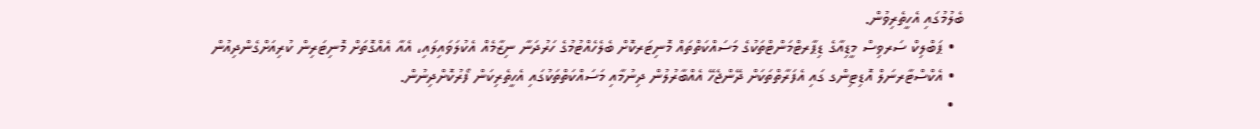ބެލުމުގައި އެހީތެރިވުން.
  • ޕަބްލިކް ސަރވިސް މީޑިއާގެ ޑިޕާރޓްމަންޓްތަކުގެ މަސައްކަތްތައް މޮނިޓަރކޮށް ބެލެހެއްޓުމުގެ ހަރުދަނާ ނިޒާމެއް އެކުލަވައިލައި، އެއާ އެއްގޮތަށް މޮނިޓަރިން ކުރިއަށްގެންދިއުން
  • އެކްސްޓާރނަލް އޮޑިޓިންގ ގައި އެފަރާތްތަކަށް ދޭންޖެހޭ އެއްބާރުލުން ދިނުމާއި މަސައްކަތްތަކުގައި އެހީތެރިކަން ފޯރުކޮށްދިނުން.
  •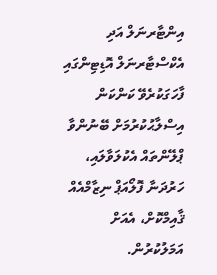އިންޓާރނަލް އަދި އެކްސްޓާރނަލް އޮޑިޓިންގައި ފާހަގަކުރެވޭ ކަންކަން އިސްލާޙުކުރުމަށް ބޭނުންވާ ޕްލޭންތައް އެކުލަވާލައި، ހަރުދަނާ ފޮލޯއަޕް ނިޒާމްއެއް ޤާއިމްކޮށް، އެއަށް އަމަލުކުރުން.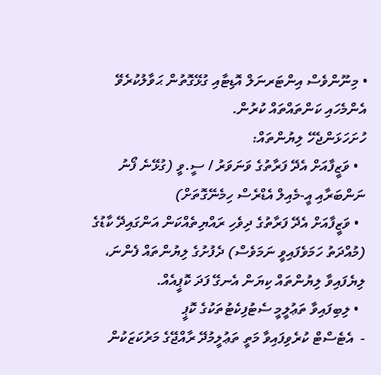• މިނޫންވެސް އިންޓަރނަލް އޮޑިޓާއި ގުޅޭގޮތުން ޙަވާލުކުރެވޭ އެންމެހައި ކަންތައްތައް ކުރުން.
ހުށަހަޅަންޖެހޭ ލިޔުންތައް:
  • ވަޒީފާއަށް އެދޭ ފަރާތުގެ ވަނަވަރު / ސީ.ވީ (ގުޅޭނެ ފޯނު ނަންބަރާއި އީ-މެއިލް އެޑްރެސް ހިމެނޭގޮތަށް)
  • ވަޒީފާއަށް އެދޭ ފަރާތުގެ ދިވެހި ރައްޔިތެއްކަން އަންގައިދޭ ކާޑުގެ (މުއްދަތު ހަމަވެފައިވީ ނަމަވެސް) ދެފުށުގެ ލިޔުންތައް ފެންނަ، ލިޔެފައިވާ ލިޔުންތައް ކިޔަން އެނގޭ ފަދަ ކޮޕީއެއް.
  • ލިބިފައިވާ ތަޢުލީމީ ސެޓުފިކެޓުތަކުގެ ކޮޕީ
-  އެޓެސްޓް ކުރެވިފައިވާ މަތީ ތަޢުލީމުދޭ ރާއްޖޭގެ މަރުކަޒަކުން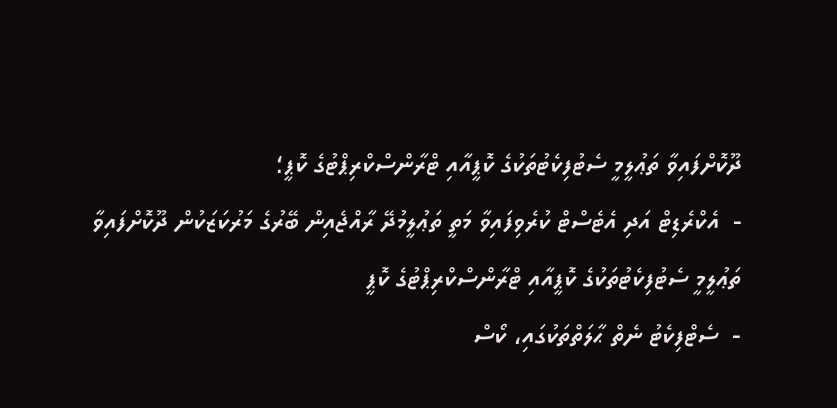ދޫކޮށްފައިވާ ތަޢުލީމީ ސެޓުފިކެޓުތަކުގެ ކޮޕީއާއި ޓްރާންސްކްރިޕްޓުގެ ކޮޕީ؛
-  އެކްރެޑިޓް އަދި އެޓެސްޓް ކުރެވިފައިވާ މަތީ ތަޢުލީމުދޭ ރާއްޖެއިން ބޭރުގެ މަރުކަޒަކުން ދޫކޮށްފައިވާ ތަޢުލީމީ ސެޓުފިކެޓުތަކުގެ ކޮޕީއާއި ޓްރާންސްކްރިޕްޓުގެ ކޮޕީ
-  ސެޓްފިކެޓު ނެތް ޙާލަތްތަކުގައި، ކޯސް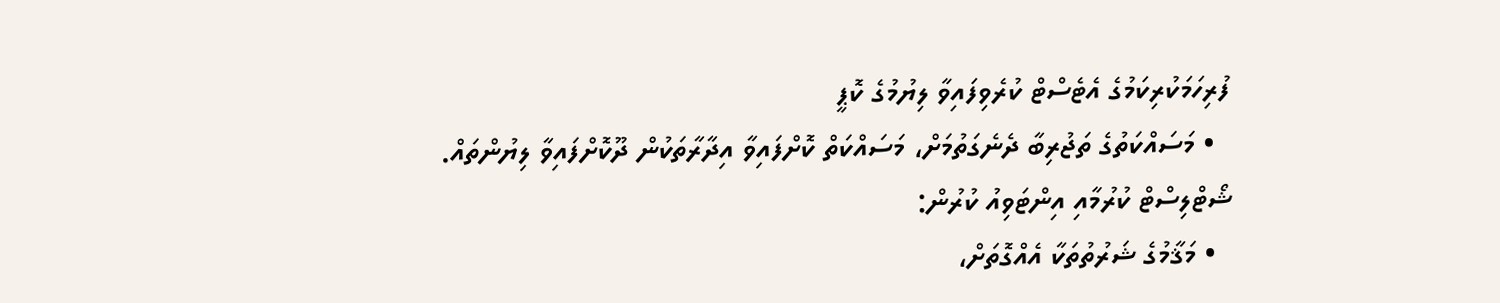ފުރިހަމަކުރިކަމުގެ އެޓެސްޓް ކުރެވިފައިވާ ލިޔުމުގެ ކޮޕީ
  • މަސައްކަތުގެ ތަޖުރިބާ ދެނެގަތުމަށް، މަސައްކަތް ކޮށްފައިވާ އިދާރާތަކުން ދޫކޮށްފައިވާ ލިޔުންތައް.
ޝޯޓްލިސްޓް ކުރުމާއި އިންޓަވިއު ކުރުން:
  • މަޤާމުގެ ޝަރުތުތަކާ އެއްގޮތަށް،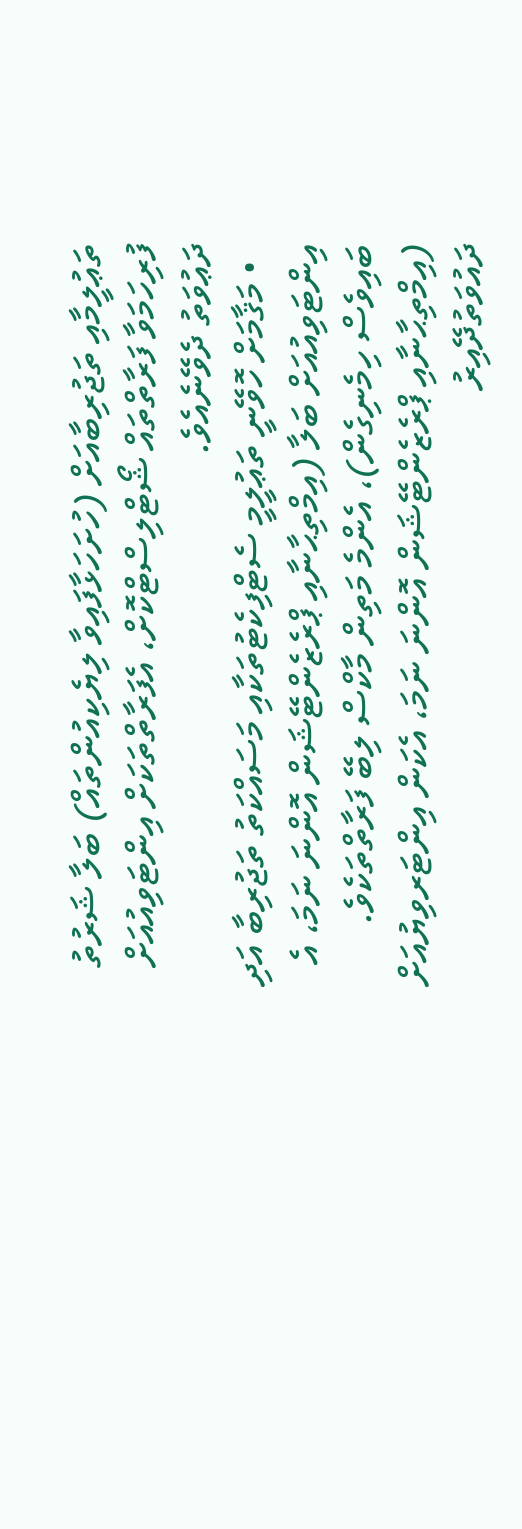ތަޢުލީމާއި ތަޖުރިބާއަށް (ހުށަހަޅާފައިވާ ލިޔެކިއުންތައް) ބަލާ ޝަރުތު ފުރިހަމަވާ ފަރާތްތައް ޝޯޓްލިސްޓްކޮށް، އެފަރާތްތަކަށް އިންޓަވިއުއަށް ދަޢުވަތު ދެވޭނެއެވެ.
  • މަޤާމަށް ހޮވޭނީ ތަޢުލީމީ ސެޓްފިކެޓުތަކާއި މަސައްކަތު ތަޖުރިބާ އަދި އިންޓަވިއުއަށް ބަލާ (އިމްތިޙާނާއި ޕްރެޒެންޓޭޝަން އޮންނަ ނަމަ، އެ ބައިވެސް ހިމެނިގެން)، އެންމެ މަތިން މާކްސް ލިބޭ ފަރާތްތަކެވެ.
(އިމްތިޙާނާއި ޕްރެޒެންޓޭޝަން އޮންނަ ނަމަ، އެކަން އިންޓަރވިޔުއަށް ދައުވަތުދޭއިރު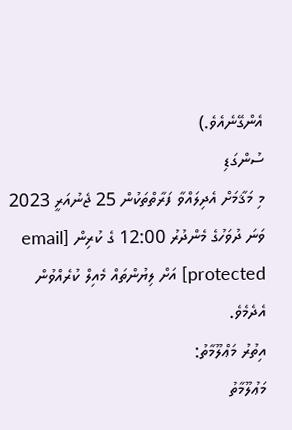އެންގޭނެއެވެ.)
ސުންގަޑި
މި މަޤާމަށް އެދިލައްވާ ފަރާތްތަކުން 25 ޖެނުއަރީ 2023 ވަނަ ދުވަހުގެ މެންދުރު 12:00 ގެ ކުރިން [email protected] އަށް ލިޔުންތައް މެއިލް ކުރެއްވުން އެދެމެވެ.
އިތުރު މަޢްލޫމާތު:
މަޢުލޫމާތު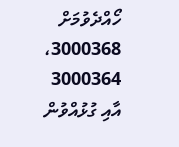ހޯއްދެވުމަށް 3000368، 3000364 އާއި ގުޅުއްވުން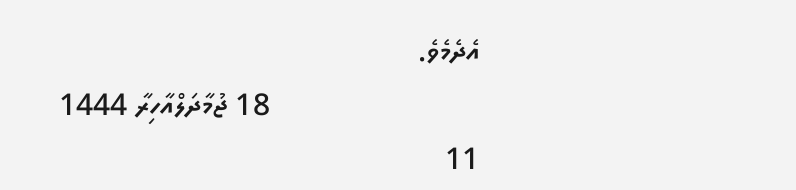އެދެމެވެ.
                           18 ޖުމާދަލްއާހިރާ 1444
11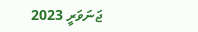ޖަނަވަރީ 2023